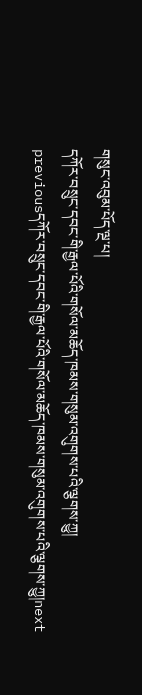གསུང་འབུམ་པོད་ལྔ་པ།
དཀོར་བསྲུང་དབང་གི་རྒྱལ་པོའི་གསོལ་མཆོད་ཁམས་གསུམ་འགུགས་པའི་ལྕགས་ཀྱུ།
previousདཀོར་བསྲུང་དབང་གི་རྒྱལ་པོའི་གསོལ་མཆོད་ཁམས་གསུམ་འགུགས་པའི་ལྕགས་ཀྱུ།next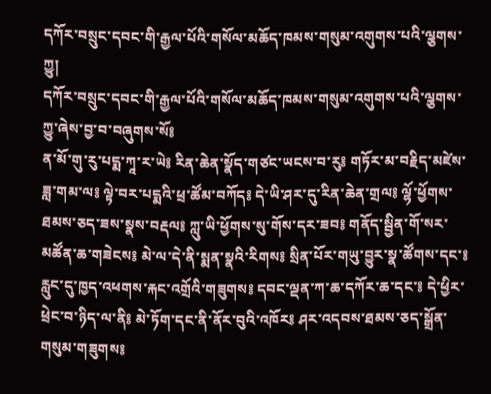དཀོར་བསྲུང་དབང་གི་རྒྱལ་པོའི་གསོལ་མཆོད་ཁམས་གསུམ་འགུགས་པའི་ལྕགས་ཀྱུ།
དཀོར་བསྲུང་དབང་གི་རྒྱལ་པོའི་གསོལ་མཆོད་ཁམས་གསུམ་འགུགས་པའི་ལྕགས་ཀྱུ་ཞེས་བྱ་བ་བཞུགས་སོ༔
ན་མོ་གུ་རུ་པདྨ་ཀཱ་ར་ཡེ༔ རིན་ཆེན་སྣོད་གཙང་ཡངས་བ་རུ༔ གཏོར་མ་བརྗིད་མཛེས་ཟླ་གམ་ལ༔ ལྟེ་བར་པདྨའི་ཕྲ་ཚོམ་བཀོད༔ དེ་ཡི་ཤར་དུ་རིན་ཆེན་གྲལ༔ ལྷོ་ཕྱོགས་ཐམས་ཅད་ཟས་སྣས་བརྡལ༔ ཀླུ་ཡི་ཕྱོགས་སུ་གོས་དར་ཟབ༔ གནོད་སྦྱིན་གོ་སར་མཚོན་ཆ་གཟེངས༔ མེ་ལ་དེ་ནི་སྨན་སྣའི་རིགས༔ སྲིན་པོར་གཡུ་བྱུར་སྣ་ཚོགས་དང་༔ རླུང་དུ་ཁྱད་འཕགས་རྐང་འགྲོའི་གཟུགས༔ དབང་ལྡན་ཀ་ཆ་དཀོར་ཆ་དང་༔ དེ་ཕྱིར་ཕྲེང་བ་ཉིད་ལ་ནི༔ མེ་ཏོག་དང་ནི་ནོར་བུའི་འཁོར༔ ཤར་འདབས་ཐམས་ཅད་སྒྲོན་གསུམ་གཟུགས༔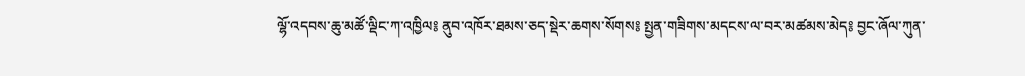ལྷོ་འདབས་ཆུ་མཚོ་ལྡིང་ཀ་འཁྱིལ༔ ནུབ་འཁོར་ཐམས་ཅད་སྡེར་ཆགས་སོགས༔ སྤྱན་གཟིགས་མདངས་ལ་བར་མཚམས་མེད༔ བྱང་ཞོལ་ཀུན་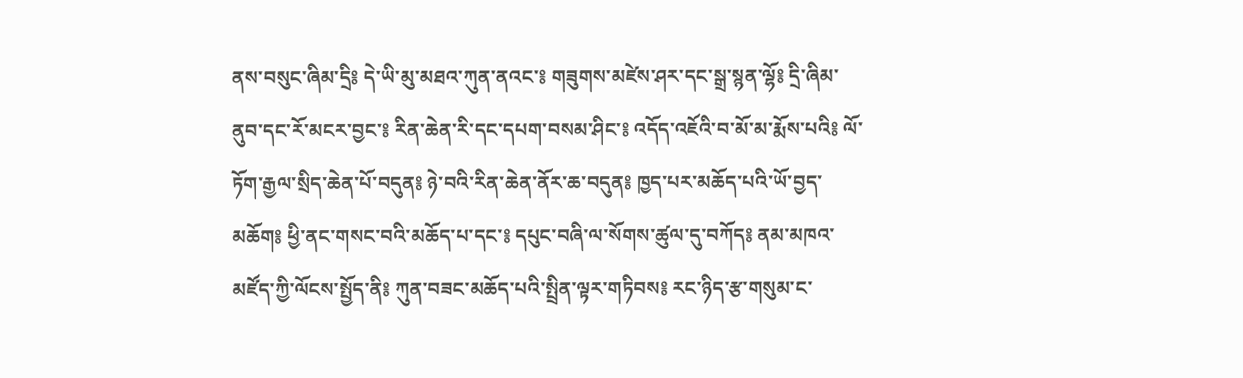ནས་བསུང་ཞིམ་དྲི༔ དེ་ཡི་མུ་མཐའ་ཀུན་ནའང་༔ གཟུགས་མཛེས་ཤར་དང་སྒྲ་སྙན་ལྷོ༔ དྲི་ཞིམ་ནུབ་དང་རོ་མངར་བྱང་༔ རིན་ཆེན་རི་དང་དཔག་བསམ་ཤིང་༔ འདོད་འཇོའི་བ་མོ་མ་རྨོས་པའི༔ ལོ་ཏོག་རྒྱལ་སྲིད་ཆེན་པོ་བདུན༔ ཉེ་བའི་རིན་ཆེན་ནོར་ཆ་བདུན༔ ཁྱད་པར་མཆོད་པའི་ཡོ་བྱད་མཆོག༔ ཕྱི་ནང་གསང་བའི་མཆོད་པ་དང་༔ དཔུང་བཞི་ལ་སོགས་ཚུལ་དུ་བཀོད༔ ནམ་མཁའ་མཛོད་ཀྱི་ལོངས་སྤྱོད་ནི༔ ཀུན་བཟང་མཆོད་པའི་སྤྲིན་ལྟར་གཏིབས༔ རང་ཉིད་རྩ་གསུམ་ང་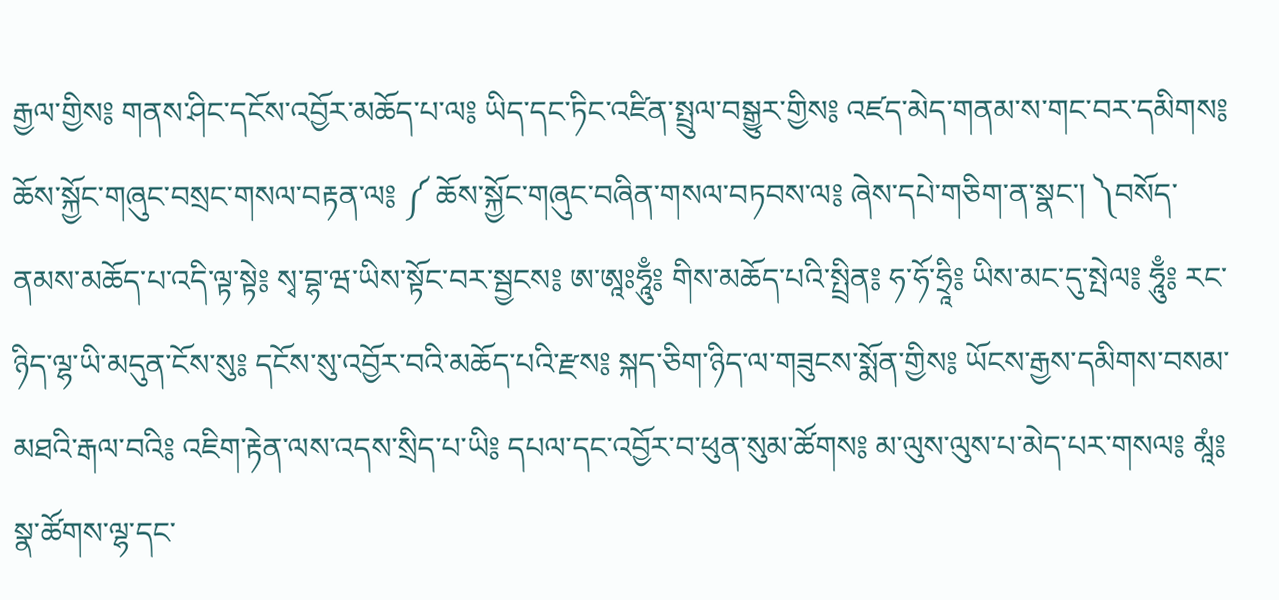རྒྱལ་གྱིས༔ གནས་ཤིང་དངོས་འབྱོར་མཆོད་པ་ལ༔ ཡིད་དང་ཏིང་འཛིན་སྤྲུལ་བསྒྱུར་གྱིས༔ འཛད་མེད་གནམ་ས་གང་བར་དམིགས༔ ཆོས་སྐྱོང་གཞུང་བསྲང་གསལ་བརྟན་ལ༔ ༼ ཆོས་སྐྱོང་གཞུང་བཞིན་གསལ་བཏབས་ལ༔ ཞེས་དཔེ་གཅིག་ན་སྣང་། ༽བསོད་ནམས་མཆོད་པ་འདི་ལྟ་སྟེ༔ སྭ་བྷ་ཝ་ཡིས་སྟོང་བར་སྦྱངས༔ ཨ་ཨཱཿཧཱུྃ༔ གིས་མཆོད་པའི་སྤྲིན༔ ཧ་ཧོ་ཧྲཱི༔ ཡིས་མང་དུ་སྤེལ༔ ཧཱུྃ༔ རང་ཉིད་ལྷ་ཡི་མདུན་ངོས་སུ༔ དངོས་སུ་འབྱོར་བའི་མཆོད་པའི་རྫས༔ སྐད་ཅིག་ཉིད་ལ་གཟུངས་སྨོན་གྱིས༔ ཡོངས་རྒྱས་དམིགས་བསམ་མཐའི་རྒལ་བའི༔ འཇིག་རྟེན་ལས་འདས་སྲིད་པ་ཡི༔ དཔལ་དང་འབྱོར་བ་ཕུན་སུམ་ཚོགས༔ མ་ལུས་ལུས་པ་མེད་པར་གསལ༔ མཱཾ༔ སྣ་ཚོགས་ལྷ་དང་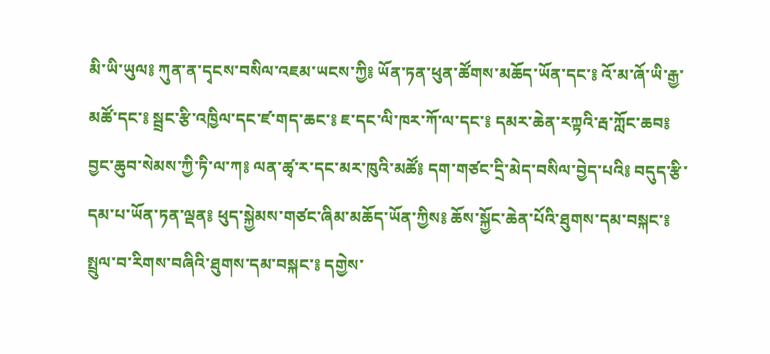མི་ཡི་ཡུལ༔ ཀུན་ན་དྭངས་བསིལ་འཇམ་ཡངས་ཀྱི༔ ཡོན་ཏན་ཕུན་ཚོགས་མཆོད་ཡོན་དང་༔ འོ་མ་ཞོ་ཡི་རྒྱ་མཚོ་དང་༔ སྦྲང་རྩི་འཁྱིལ་དང་ཛ་གད་ཆང་༔ ཇ་དང་ལི་ཁར་ཀོ་ལ་དང་༔ དམར་ཆེན་རཀྟའི་རྦ་ཀློང་ཆབ༔ བྱང་ཆུབ་སེམས་ཀྱི་ཏི་ལ་ཀ༔ ལན་ཚྭ་ར་དང་མར་ཁུའི་མཚོ༔ དག་གཙང་དྲི་མེད་བསིལ་བྱེད་པའི༔ བདུད་རྩི་དམ་པ་ཡོན་ཏན་ལྡན༔ ཕུད་སྐྱེམས་གཙང་ཞིམ་མཆོད་ཡོན་ཀྱིས༔ ཆོས་སྐྱོང་ཆེན་པོའི་ཐུགས་དམ་བསྐང་༔ སྤྲུལ་བ་རིགས་བཞིའི་ཐུགས་དམ་བསྐང་༔ དགྱེས་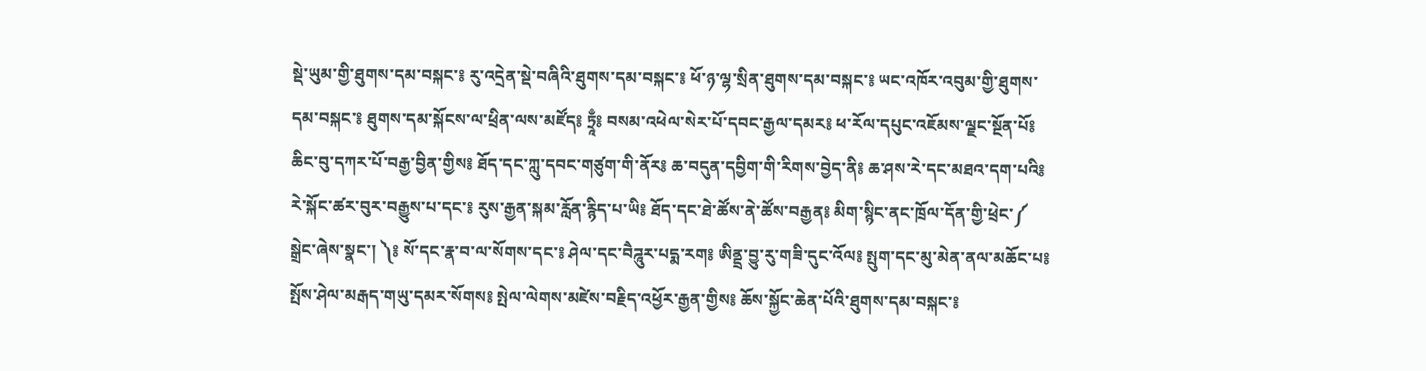སྡེ་ཡུམ་གྱི་ཐུགས་དམ་བསྐང་༔ རུ་འདྲེན་སྡེ་བཞིའི་ཐུགས་དམ་བསྐང་༔ ཕོ་ཉ་ལྷ་སྲིན་ཐུགས་དམ་བསྐང་༔ ཡང་འཁོར་འབུམ་གྱི་ཐུགས་དམ་བསྐང་༔ ཐུགས་དམ་སྐོངས་ལ་ཕྲིན་ལས་མཛོད༔ ཏྲཱྃ༔ བསམ་འཕེལ་སེར་པོ་དབང་རྒྱལ་དམར༔ ཕ་རོལ་དཔུང་འཇོམས་ལྗང་སྔོན་པོ༔ ཆིང་བུ་དཀར་པོ་བརྒྱ་བྱིན་གྱིས༔ ཐོད་དང་ཀླུ་དབང་གཙུག་གི་ནོར༔ ཆ་བདུན་དབྱིག་གི་རིགས་བྱེད་ནི༔ ཆ་ཤས་རེ་དང་མཐའ་དག་པའི༔ རེ་སྐོང་ཚར་བུར་བརྒྱུས་པ་དང་༔ རུས་རྒྱན་སྐམ་རློན་རྙིད་པ་ཡི༔ ཐོད་དང་ཐེ་ཚོས་ནེ་ཚོས་བརྒྱན༔ མིག་སྙིང་ནང་ཁྲོལ་དོན་གྱི་ཕྲེང་༼ སྒྲེང་ཞེས་སྣང་། ༽༔ སོ་དང་རྣ་བ་ལ་སོགས་དང་༔ ཤེལ་དང་བཻཌཱུར་པདྨ་རག༔ ཨིནྡྲ་བྱུ་རུ་གཟི་དུང་འོལ༔ སྤུག་དང་མུ་མེན་ནལ་མཆོང་པ༔ སྤོས་ཤེལ་མརྒད་གཡུ་དམར་སོགས༔ སྤེལ་ལེགས་མཛེས་བརྗིད་འཕྱོར་རྒྱན་གྱིས༔ ཆོས་སྐྱོང་ཆེན་པོའི་ཐུགས་དམ་བསྐང་༔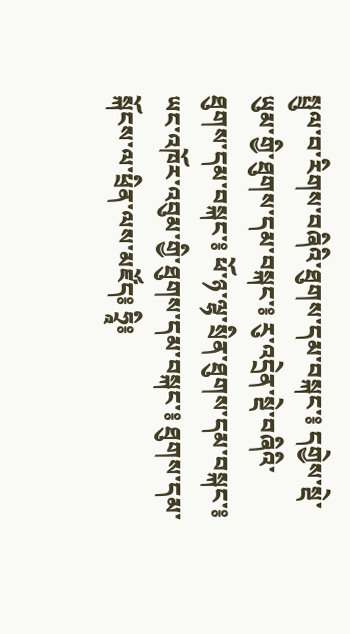སྤྲུལ་བ་རིགས་བཞིའི་ཐུགས་དམ་བསྐང་༔ དགྱེས་སྡེ་ཡུམ་གྱི་ཐུགས་དམ་བསྐང་༔ རུ་འདྲེན་སྡེ་བཞིའི་ཐུགས་དམ་བསྐང་༔ ཕོ་ཉ་ལྷ་སྲིན་ཐུགས་དམ་བསྐང་༔ ཡང་འཁོར་འབུམ་གྱི་ཐུགས་དམ་བསྐང་༔ ཐུགས་དམ་སྐོངས་ལ་ཕྲིན་ལས་མཛོད༔ ཧྲཱི༔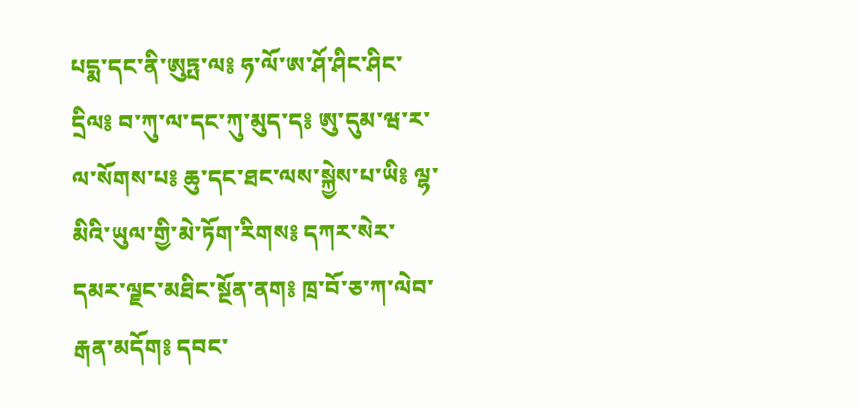པདྨ་དང་ནི་ཨུཏྤ་ལ༔ ཧ་ལོ་ཨ་ཤོ་ཤིང་ཤིང་དྲིལ༔ བ་ཀུ་ལ་དང་ཀུ་མུད་ད༔ ཨུ་དུམ་ཝ་ར་ལ་སོགས་པ༔ ཆུ་དང་ཐང་ལས་སྐྱེས་པ་ཡི༔ ལྷ་མིའི་ཡུལ་གྱི་མེ་ཏོག་རིགས༔ དཀར་སེར་དམར་ལྗང་མཐིང་སྔོན་ནག༔ ཁྲ་བོ་ཅ་ཀ་ལེབ་རྒན་མདོག༔ དབང་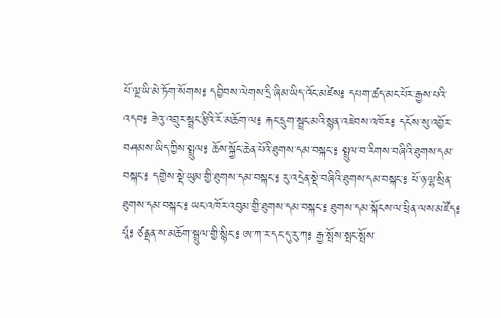པོ་ལྔ་ཡི་མེ་ཏོག་སོགས༔ དབྱིབས་ལེགས་དྲི་ཞིམ་ཡིད་འོང་མཛེས༔ དཔག་ཚད་མང་པོར་རྒྱས་པའི་འདབ༔ ཟེའུ་འབྲུར་སྦྲང་རྩིའི་རོ་མཆོག་ལ༔ རྐང་དྲུག་སྦྲང་མའི་སྙན་འཇེབས་འཁོར༔ དངོས་སུ་འབྱོར་བཤམས་ཡིད་ཀྱིས་སྤྲུལ༔ ཆོས་སྐྱོང་ཆེན་པོའི་ཐུགས་དམ་བསྐང་༔ སྤྲུལ་བ་རིགས་བཞིའི་ཐུགས་དམ་བསྐང་༔ དགྱེས་སྡེ་ཡུམ་གྱི་ཐུགས་དམ་བསྐང་༔ རུ་འདྲེན་སྡེ་བཞིའི་ཐུགས་དམ་བསྐང་༔ ཕོ་ཉ་ལྷ་སྲིན་ཐུགས་དམ་བསྐང་༔ ཡང་འཁོར་འབུམ་གྱི་ཐུགས་དམ་བསྐང་༔ ཐུགས་དམ་སྐོངས་ལ་ཕྲིན་ལས་མཛོད༔ པཱཾ༔ ཙནྡན་ས་མཆོག་སྦྲུལ་གྱི་སྙིང་༔ ཨ་ཀ་ར་དང་དུ་རུ་ཀ༔ རྒྱ་སྤོས་སྤང་སྤོས་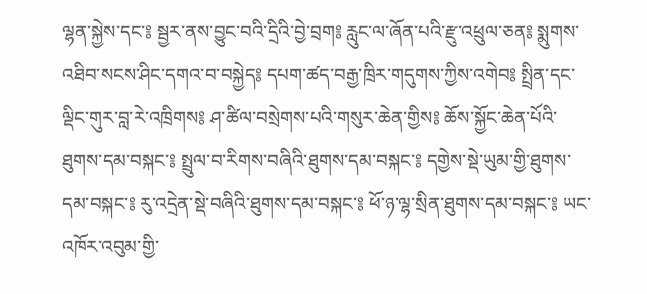ལྷན་སྐྱེས་དང་༔ སྦྱར་ནས་བྱུང་བའི་དྲིའི་བྱེ་བྲག༔ རླུང་ལ་ཞོན་པའི་རྫུ་འཕྲུལ་ཅན༔ སྨུགས་འཐིབ་སངས་ཤིང་དགའ་བ་བསྐྱེད༔ དཔག་ཚད་བརྒྱ་ཁྲིར་གདུགས་ཀྱིས་འགེབ༔ སྤྲིན་དང་ལྡིང་གུར་བླ་རེ་འཁྲིགས༔ ཤ་ཚིལ་བསྲེགས་པའི་གསུར་ཆེན་གྱིས༔ ཆོས་སྐྱོང་ཆེན་པོའི་ཐུགས་དམ་བསྐང་༔ སྤྲུལ་བ་རིགས་བཞིའི་ཐུགས་དམ་བསྐང་༔ དགྱེས་སྡེ་ཡུམ་གྱི་ཐུགས་དམ་བསྐང་༔ རུ་འདྲེན་སྡེ་བཞིའི་ཐུགས་དམ་བསྐང་༔ ཕོ་ཉ་ལྷ་སྲིན་ཐུགས་དམ་བསྐང་༔ ཡང་འཁོར་འབུམ་གྱི་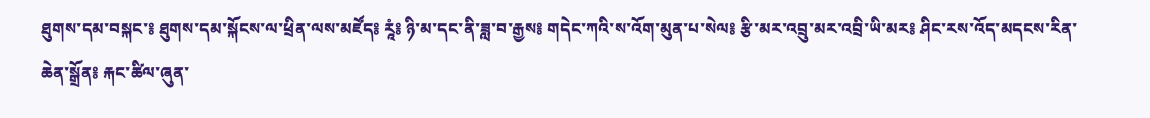ཐུགས་དམ་བསྐང་༔ ཐུགས་དམ་སྐོངས་ལ་ཕྲིན་ལས་མཛོད༔ རཱཾ༔ ཉི་མ་དང་ནི་ཟླ་བ་རྒྱས༔ གདེང་ཀའི་ས་འོག་མུན་པ་སེལ༔ རྩི་མར་འབྲུ་མར་འབྲི་ཡི་མར༔ ཤིང་རས་འོད་མདངས་རིན་ཆེན་སྒྲོན༔ རྐང་ཚིལ་ཞུན་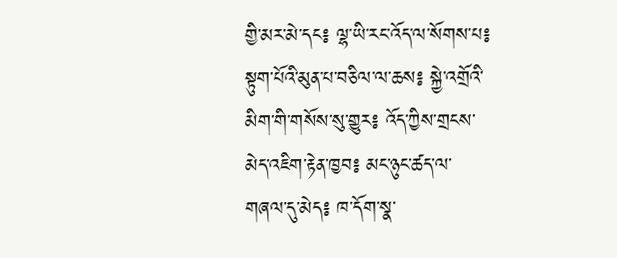གྱི་མར་མེ་དང༔ ལྷ་ཡི་རང་འོད་ལ་སོགས་པ༔ སྟུག་པོའི་མུན་པ་བཅིལ་ལ་ཆས༔ སྐྱེ་འགྲོའི་མིག་གི་གསོས་སུ་གྱུར༔ འོད་ཀྱིས་གྲངས་མེད་འཇིག་རྟེན་ཁྱབ༔ མང་ཉུང་ཚད་ལ་གཞལ་དུ་མེད༔ ཁ་དོག་སྣ་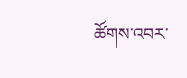ཚོགས་འབར་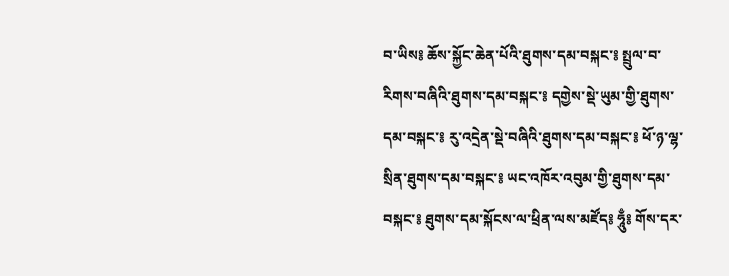བ་ཡིས༔ ཆོས་སྐྱོང་ཆེན་པོའི་ཐུགས་དམ་བསྐང་༔ སྤྲུལ་བ་རིགས་བཞིའི་ཐུགས་དམ་བསྐང་༔ དགྱེས་སྡེ་ཡུམ་གྱི་ཐུགས་དམ་བསྐང་༔ རུ་འདྲེན་སྡེ་བཞིའི་ཐུགས་དམ་བསྐང་༔ ཕོ་ཉ་ལྷ་སྲིན་ཐུགས་དམ་བསྐང་༔ ཡང་འཁོར་འབུམ་གྱི་ཐུགས་དམ་བསྐང་༔ ཐུགས་དམ་སྐོངས་ལ་ཕྲིན་ལས་མཛོད༔ ཧཱུྃ༔ གོས་དར་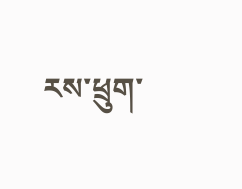རས་ཕྲུག་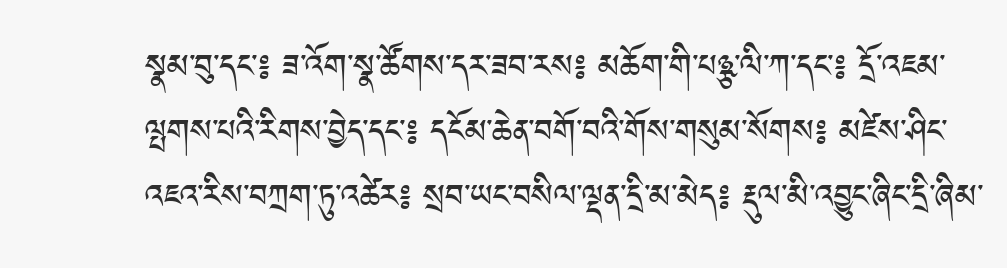སྣམ་བུ་དང་༔ ཟ་འོག་སྣ་ཚོགས་དར་ཟབ་རས༔ མཆོག་གི་པཉྩ་ལི་ཀ་དང་༔ དྲོ་འཇམ་ལྤགས་པའི་རིགས་བྱེད་དང་༔ དངོམ་ཆེན་བགོ་བའི་གོས་གསུམ་སོགས༔ མཛེས་ཤིང་འཇའ་རིས་བཀྲག་ཏུ་འཚེར༔ སྲབ་ཡང་བསིལ་ལྡན་དྲི་མ་མེད༔ རྡུལ་མི་འབྱུང་ཞིང་དྲི་ཞིམ་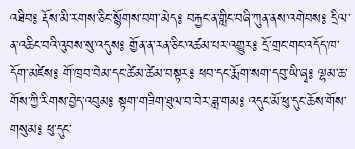འཐིབ༔ རྡོས་མི་རགས་ཅིང་སྙོགས་བག་མེད༔ བརྐྱང་ན་གླིང་བཞི་ཀུན་ནས་འགེབས༔ དྲིལ་ན་འཆིང་བའི་འུབས་སུ་འདུས༔ གྱོན་ན་རན་ཅིང་འཚམ་པར་འགྱུར༔ དྲོ་གྲང་གང་འདོད་ཁ་དོག་མཛེས༔ གོ་ཁྲབ་བེམ་དང་ཚེམ་ཚེམ་བསྟར༔ ཕབ་དང་རྨོག་སག་དབུ་ཡི་ཞྭ༔ ལྷམ་ཆ་གོས་ཀྱི་རིགས་བྱེད་འབུམ༔ སྟག་གཟིག་ཐུལ་བ་བེར་ཟླ་གམ༔ འདུང་མོ་ཕུ་དུང་ཆོས་གོས་གསུམ༔ ཕུ་དུང་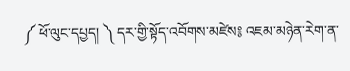༼ ཕོ་ལུང་དཔྱད། ༽ དར་གྱི་སྟོད་འབོགས་མཛེས༔ འཇམ་མཉེན་རེག་ན་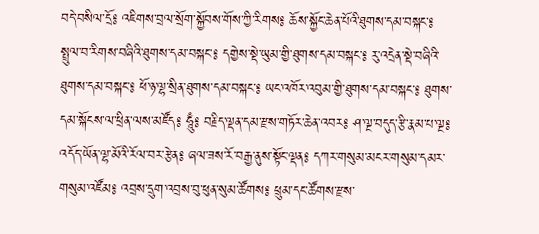བདེ་བསིལ་དྲོ༔ འཇིགས་བྲལ་སྲོག་སྐྱོབས་གོས་ཀྱི་རིགས༔ ཆོས་སྐྱོང་ཆེན་པོའི་ཐུགས་དམ་བསྐང་༔ སྤྲུལ་བ་རིགས་བཞིའི་ཐུགས་དམ་བསྐང་༔ དགྱེས་སྡེ་ཡུམ་གྱི་ཐུགས་དམ་བསྐང་༔ རུ་འདྲེན་སྡེ་བཞིའི་ཐུགས་དམ་བསྐང་༔ ཕོ་ཉ་ལྷ་སྲིན་ཐུགས་དམ་བསྐང་༔ ཡང་འཁོར་འབུམ་གྱི་ཐུགས་དམ་བསྐང་༔ ཐུགས་དམ་སྐོངས་ལ་ཕྲིན་ལས་མཛོད༔ ཧཱུྃ༔ བརྗིད་ལྡན་དམ་རྫས་གཏོར་ཆེན་འབར༔ ཤ་ལྔ་བདུད་རྩི་རྣམ་པ་ལྔ༔ འདོད་ཡོན་ལྷ་མོའི་རོལ་བར་རྩེན༔ ཞལ་ཟས་རོ་བརྒྱ་ནུས་སྟོང་ལྡན༔ དཀར་གསུམ་མངར་གསུམ་དམར་གསུམ་འཛོམ༔ འབྲས་དྲུག་འབྲས་བུ་ཕུན་སུམ་ཚོགས༔ ཕྲུམ་དང་ཚོགས་རྫས་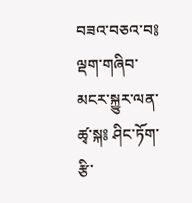བཟའ་བཅའ་བ༔ ལྡག་གཞིབ་མངར་སྐྱུར་ལན་ཚྭ་སྐ༔ ཤིང་ཏོག་རྩི་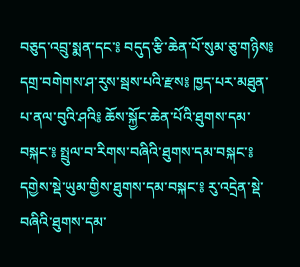བཅུད་འབྲུ་སྨན་དང་༔ བདུད་རྩི་ཆེན་པོ་སུམ་ཅུ་གཉིས༔ དགྲ་བགེགས་ཤ་རུས་སྦས་པའི་རྫས༔ ཁྱད་པར་མཐུན་པ་ནལ་བུའི་ཤའི༔ ཆོས་སྐྱོང་ཆེན་པོའི་ཐུགས་དམ་བསྐང་༔ སྤྲུལ་བ་རིགས་བཞིའི་ཐུགས་དམ་བསྐང་༔ དགྱེས་སྡེ་ཡུམ་གྱིས་ཐུགས་དམ་བསྐང་༔ རུ་འདྲེན་སྡེ་བཞིའི་ཐུགས་དམ་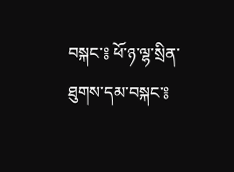བསྐང་༔ ཕོ་ཉ་ལྷ་སྲིན་ཐུགས་དམ་བསྐང་༔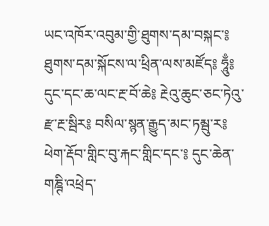ཡང་འཁོར་འབུམ་གྱི་ཐུགས་དམ་བསྐང་༔ ཐུགས་དམ་སྐོངས་ལ་ཕྲིན་ལས་མཛོད༔ ཧཱུྃ༔ དུང་དང་ཆ་ལང་རྔ་བོ་ཆེ༔ རྔེའུ་ཆུང་ཅང་ཏེའུ་རྫ་རྔ་སྦིར༔ བསིལ་སྙན་རྒྱུད་མང་ཏམྦུ་ར༔ ཕེག་རྡོབ་གླིང་བུ་རྐང་གླིང་དང་༔ དུང་ཆེན་གཎྚི་འཕྲེད་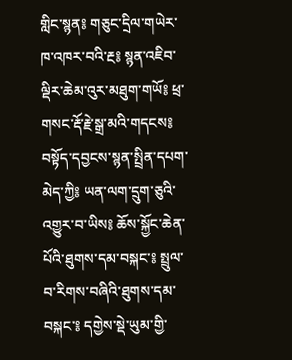གླིང་སྙན༔ གཅུང་དྲིལ་གཡེར་ཁ་འཁར་བའི་རྔ༔ སྙན་འཇིབ་ལྡིར་ཆེམ་འུར་མཐུག་གཡོ༔ ཕྲ་གསང་རྡོ་རྗེ་སྒྲ་མའི་གདངས༔ བསྟོད་དབྱངས་སྙན་སྤྲིན་དཔག་མེད་ཀྱི༔ ཡན་ལག་དྲུག་ཅུའི་འགྱུར་བ་ཡིས༔ ཆོས་སྐྱོང་ཆེན་པོའི་ཐུགས་དམ་བསྐང་༔ སྤྲུལ་བ་རིགས་བཞིའི་ཐུགས་དམ་བསྐང་༔ དགྱེས་སྡེ་ཡུམ་གྱི་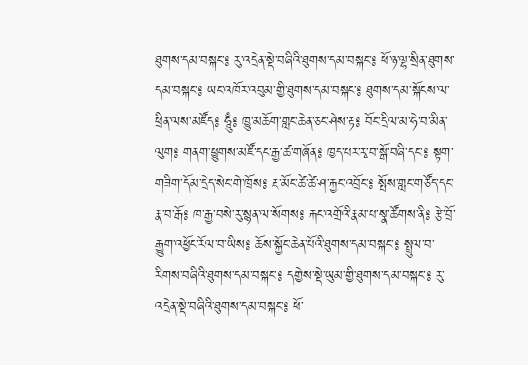ཐུགས་དམ་བསྐང་༔ རུ་འདྲེན་སྡེ་བཞིའི་ཐུགས་དམ་བསྐང་༔ ཕོ་ཉ་ལྷ་སྲིན་ཐུགས་དམ་བསྐང་༔ ཡང་འཁོར་འབུམ་གྱི་ཐུགས་དམ་བསྐང་༔ ཐུགས་དམ་སྐོངས་ལ་ཕྲིན་ལས་མཛོད༔ ཧཱུྃ༔ ཁྱུ་མཆོག་གླང་ཆེན་ཅང་ཤེས་རྟ༔ བོང་དྲིལ་མ་ཧེ་བ་མིན་ལུག༔ གནག་ཕྱུགས་མཛོ་དང་རྒྱ་ཚ་གཞོན༔ ཁྱད་པར་རྭ་བ་སྒོ་བཞི་དང་༔ སྟག་གཟིག་དོམ་དྲེད་སེང་གེ་ཁྲོས༔ རྔ་མོང་ཚེ་ཚེ་ཤ་རྐྱང་འབྲོང་༔ སྤོས་གླང་གཙོད་དང་རྣ་བ་རྒོ༔ ཁ་རྒྱ་བསེ་རུ་སྙན་ལ་སོགས༔ རྐང་འགྲོའི་རྣམ་པ་སྣ་ཚོགས་ནི༔ རྩེ་བྲོ་རྒྱུག་འཕྱོང་རོལ་བ་ཡིས༔ ཆོས་སྐྱོང་ཆེན་པོའི་ཐུགས་དམ་བསྐང་༔ སྤྲུལ་བ་རིགས་བཞིའི་ཐུགས་དམ་བསྐང་༔ དགྱེས་སྡེ་ཡུམ་གྱི་ཐུགས་དམ་བསྐང་༔ རུ་འདྲེན་སྡེ་བཞིའི་ཐུགས་དམ་བསྐང་༔ ཕོ་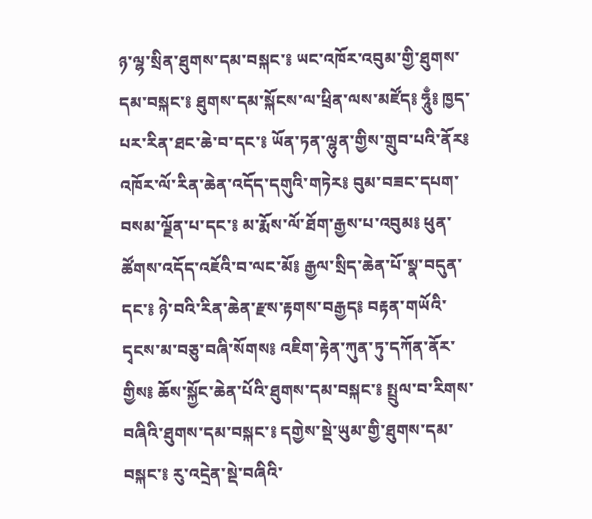ཉ་ལྷ་སྲིན་ཐུགས་དམ་བསྐང་༔ ཡང་འཁོར་འབུམ་གྱི་ཐུགས་དམ་བསྐང་༔ ཐུགས་དམ་སྐོངས་ལ་ཕྲིན་ལས་མཛོད༔ ཧཱུྃ༔ ཁྱད་པར་རིན་ཐང་ཆེ་བ་དང་༔ ཡོན་ཏན་ལྷུན་གྱིས་གྲུབ་པའི་ནོར༔ འཁོར་ལོ་རིན་ཆེན་འདོད་དགུའི་གཏེར༔ བུམ་བཟང་དཔག་བསམ་ལྗོན་པ་དང་༔ མ་རྨོས་ལོ་ཐོག་རྒྱས་པ་འབུམ༔ ཕུན་ཚོགས་འདོད་འཇོའི་བ་ལང་མོ༔ རྒྱལ་སྲིད་ཆེན་པོ་སྣ་བདུན་དང་༔ ཉེ་བའི་རིན་ཆེན་རྫས་རྟགས་བརྒྱད༔ བརྟན་གཡོའི་དྭངས་མ་བཅུ་བཞི་སོགས༔ འཇིག་རྟེན་ཀུན་ཏུ་དཀོན་ནོར་གྱིས༔ ཆོས་སྐྱོང་ཆེན་པོའི་ཐུགས་དམ་བསྐང་༔ སྤྲུལ་བ་རིགས་བཞིའི་ཐུགས་དམ་བསྐང་༔ དགྱེས་སྡེ་ཡུམ་གྱི་ཐུགས་དམ་བསྐང་༔ རུ་འདྲེན་སྡེ་བཞིའི་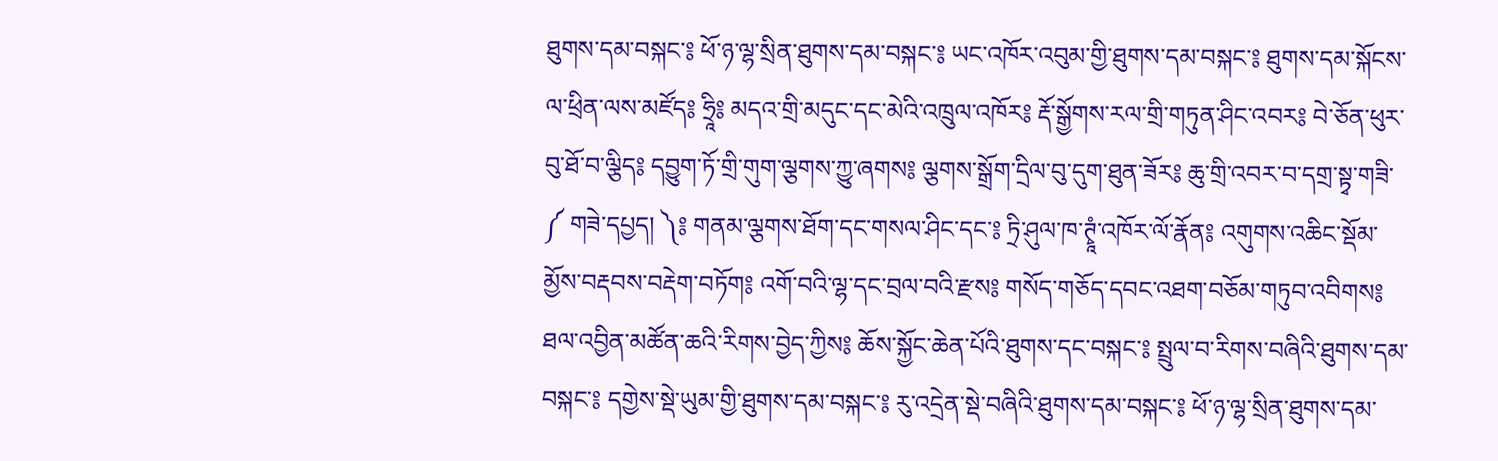ཐུགས་དམ་བསྐང་༔ ཕོ་ཉ་ལྷ་སྲིན་ཐུགས་དམ་བསྐང་༔ ཡང་འཁོར་འབུམ་གྱི་ཐུགས་དམ་བསྐང་༔ ཐུགས་དམ་སྐོངས་ལ་ཕྲིན་ལས་མཛོད༔ ཧྲཱི༔ མདའ་གྲི་མདུང་དང་མེའི་འཁྲུལ་འཁོར༔ རྡོ་སྒྱོགས་རལ་གྲི་གཏུན་ཤིང་འབར༔ བེ་ཅོན་ཕུར་བུ་ཐོ་བ་ལྕིད༔ དབྱུག་ཏོ་གྲི་གུག་ལྕགས་ཀྱུ་ཞགས༔ ལྕགས་སྒྲོག་དྲིལ་བུ་དུག་ཐུན་ཟོར༔ ཆུ་གྲི་འབར་བ་དགྲ་སྟྭ་གཟི་ ༼ གཟེ་དཔྱད། ༽༔ གནམ་ལྕགས་ཐོག་དང་གསལ་ཤིང་དང་༔ ཏྲི་ཤུལ་ཁ་ཊྭཱཾ་འཁོར་ལོ་རྣོན༔ འགུགས་འཆིང་སྡོམ་མྱོས་བརྡབས་བརྡེག་བཏོག༔ འགོ་བའི་ལྷ་དང་བྲལ་བའི་རྫས༔ གསོད་གཅོད་དབང་འཐག་བཅོམ་གཏུབ་འབིགས༔ ཐལ་འབྱིན་མཚོན་ཆའི་རིགས་བྱེད་ཀྱིས༔ ཆོས་སྐྱོང་ཆེན་པོའི་ཐུགས་དང་བསྐང་༔ སྤྲུལ་བ་རིགས་བཞིའི་ཐུགས་དམ་བསྐང་༔ དགྱེས་སྡེ་ཡུམ་གྱི་ཐུགས་དམ་བསྐང་༔ རུ་འདྲེན་སྡེ་བཞིའི་ཐུགས་དམ་བསྐང་༔ ཕོ་ཉ་ལྷ་སྲིན་ཐུགས་དམ་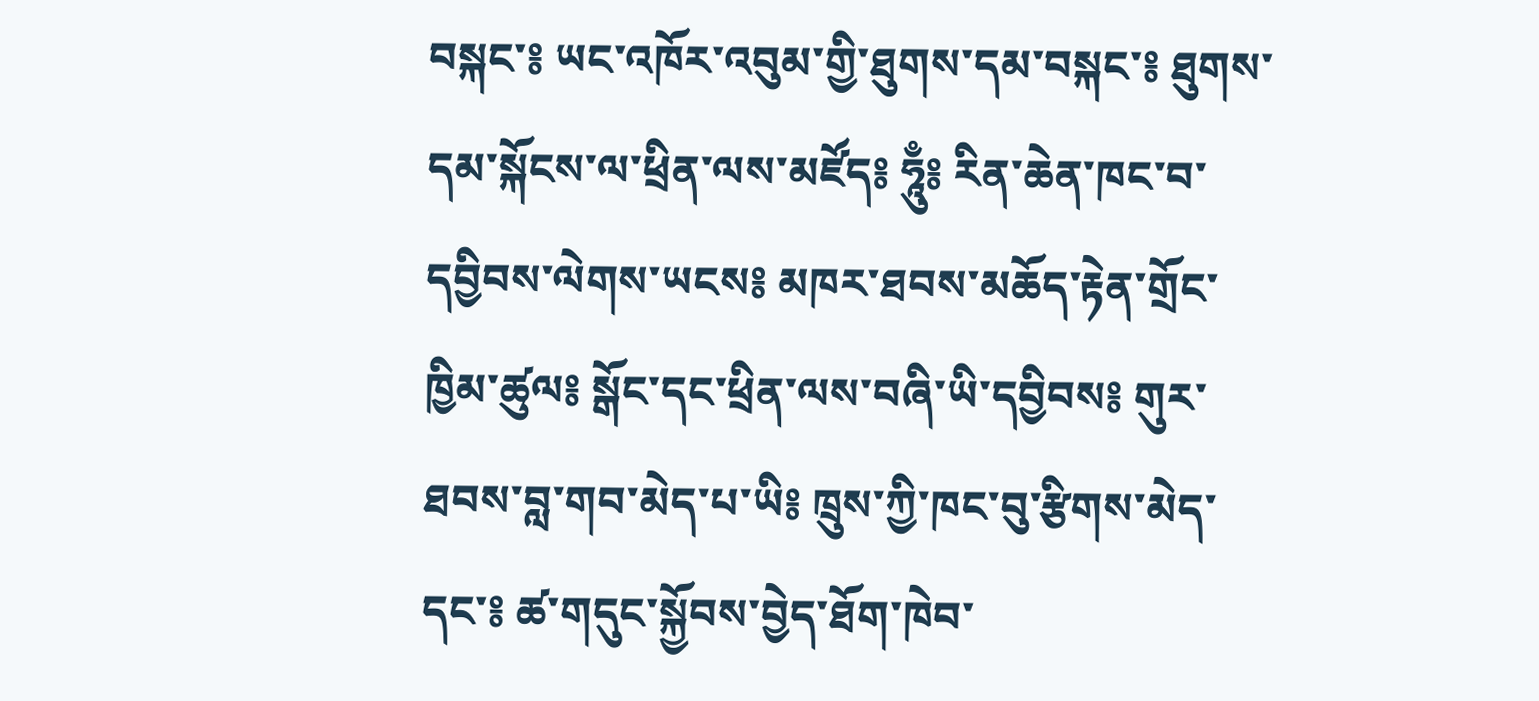བསྐང་༔ ཡང་འཁོར་འབུམ་གྱི་ཐུགས་དམ་བསྐང་༔ ཐུགས་དམ་སྐོངས་ལ་ཕྲིན་ལས་མཛོད༔ ཧཱུྃ༔ རིན་ཆེན་ཁང་བ་དབྱིབས་ལེགས་ཡངས༔ མཁར་ཐབས་མཆོད་རྟེན་གྲོང་ཁྱིམ་ཚུལ༔ སྒོང་དང་ཕྲིན་ལས་བཞི་ཡི་དབྱིབས༔ གུར་ཐབས་བླ་གབ་མེད་པ་ཡི༔ ཁྲུས་ཀྱི་ཁང་བུ་རྩིགས་མེད་དང་༔ ཚ་གདུང་སྐྱོབས་བྱེད་ཐོག་ཁེབ་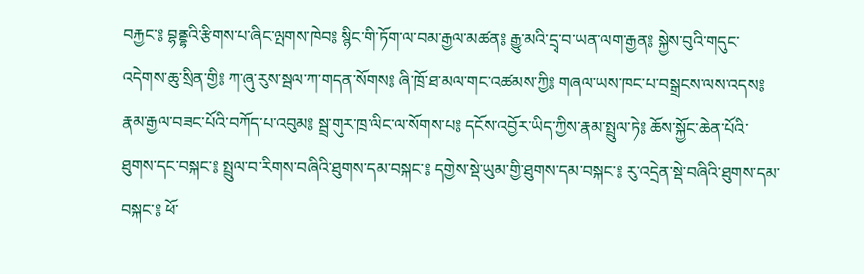བརྐྱང་༔ བྷནྡྷའི་རྩིགས་པ་ཞིང་ལྤགས་ཁེབ༔ སྙིང་གི་ཏོག་ལ་བམ་རྒྱལ་མཚན༔ རྒྱུ་མའི་དྲྭ་བ་ཡན་ལག་རྒྱན༔ སྐྱེས་བུའི་གདུང་འདེགས་ཆུ་སྲིན་གྱི༔ ཀ་ཞུ་རུས་སྦལ་ཀ་གདན་སོགས༔ ཞི་ཁྲོ་ཐ་མལ་གང་འཚམས་ཀྱི༔ གཞལ་ཡས་ཁང་པ་བསྒྲངས་ལས་འདས༔ རྣམ་རྒྱལ་བཟང་པོའི་བཀོད་པ་འབུམ༔ སྦྲ་གུར་ཁྲ་ལིང་ལ་སོགས་པ༔ དངོས་འབྱོར་ཡིད་ཀྱིས་རྣམ་སྤྲུལ་ཏེ༔ ཆོས་སྐྱོང་ཆེན་པོའི་ཐུགས་དང་བསྐང་༔ སྤྲུལ་བ་རིགས་བཞིའི་ཐུགས་དམ་བསྐང་༔ དགྱེས་སྡེ་ཡུམ་གྱི་ཐུགས་དམ་བསྐང་༔ རུ་འདྲེན་སྡེ་བཞིའི་ཐུགས་དམ་བསྐང་༔ ཕོ་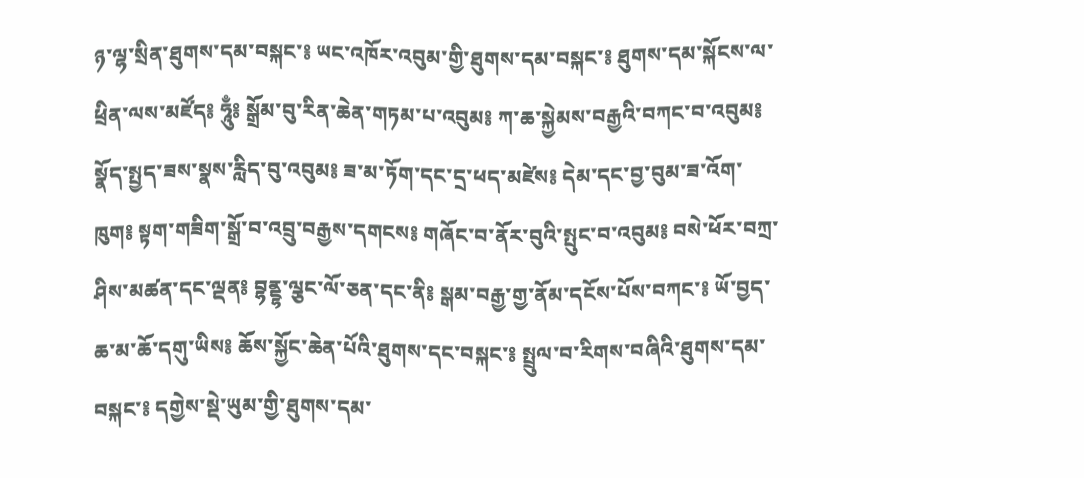ཉ་ལྷ་སྲིན་ཐུགས་དམ་བསྐང་༔ ཡང་འཁོར་འབུམ་གྱི་ཐུགས་དམ་བསྐང་༔ ཐུགས་དམ་སྐོངས་ལ་ཕྲིན་ལས་མཛོད༔ ཧཱུྃ༔ སྒྲོམ་བུ་རིན་ཆེན་གཏམ་པ་འབུམ༔ ཀ་ཆ་སྐྱེམས་བརྒྱའི་བཀང་བ་འབུམ༔ སྣོད་སྤྱད་ཟས་སྣས་རླིད་བུ་འབུམ༔ ཟ་མ་ཏོག་དང་དྲ་ཕད་མཛེས༔ དེམ་དང་བྱ་བུམ་ཟ་འོག་ཁུག༔ སྟག་གཟིག་སྒྲོ་བ་འབྲུ་བརྒྱས་དགངས༔ གཞོང་བ་ནོར་བུའི་སྤུང་བ་འབུམ༔ བསེ་ཕོར་བཀྲ་ཤིས་མཚན་དང་ལྡན༔ བྷནྡྷ་ལྕང་ལོ་ཅན་དང་ནི༔ སྒམ་བརྒྱ་གྱ་ནོམ་དངོས་པོས་བཀང་༔ ཡོ་བྱད་ཆ་མ་ཆོ་དགུ་ཡིས༔ ཆོས་སྐྱོང་ཆེན་པོའི་ཐུགས་དང་བསྐང་༔ སྤྲུལ་བ་རིགས་བཞིའི་ཐུགས་དམ་བསྐང་༔ དགྱེས་སྡེ་ཡུམ་གྱི་ཐུགས་དམ་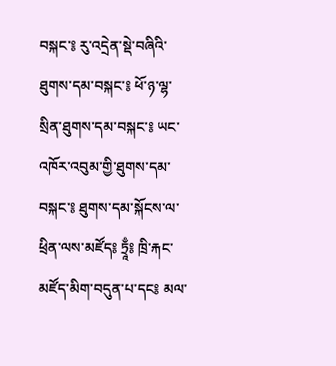བསྐང་༔ རུ་འདྲེན་སྡེ་བཞིའི་ཐུགས་དམ་བསྐང་༔ ཕོ་ཉ་ལྷ་སྲིན་ཐུགས་དམ་བསྐང་༔ ཡང་འཁོར་འབུམ་གྱི་ཐུགས་དམ་བསྐང་༔ ཐུགས་དམ་སྐོངས་ལ་ཕྲིན་ལས་མཛོད༔ ཏྲཱྃ༔ ཁྲི་རྐང་མཛོད་མིག་བདུན་པ་དང༔ མལ་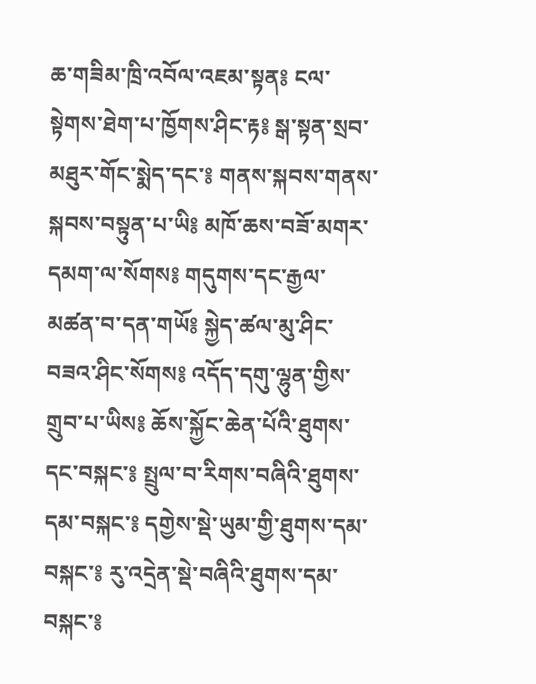ཆ་གཟིམ་ཁྲི་འབོལ་འཇམ་སྟན༔ ངལ་སྟེགས་ཐེག་པ་ཁྱོགས་ཤིང་རྟ༔ སྒ་སྟན་སྲབ་མཐུར་གོང་སྨེད་དང་༔ གནས་སྐབས་གནས་སྐབས་བསྟུན་པ་ཡི༔ མཁོ་ཆས་བཟོ་མགར་དམག་ལ་སོགས༔ གདུགས་དང་རྒྱལ་མཚན་བ་དན་གཡོ༔ སྐྱེད་ཚལ་མུ་ཤིང་བཟའ་ཤིང་སོགས༔ འདོད་དགུ་ལྷུན་གྱིས་གྲུབ་པ་ཡིས༔ ཆོས་སྐྱོང་ཆེན་པོའི་ཐུགས་དང་བསྐང་༔ སྤྲུལ་བ་རིགས་བཞིའི་ཐུགས་དམ་བསྐང་༔ དགྱེས་སྡེ་ཡུམ་གྱི་ཐུགས་དམ་བསྐང་༔ རུ་འདྲེན་སྡེ་བཞིའི་ཐུགས་དམ་བསྐང་༔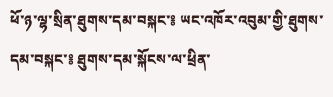ཕོ་ཉ་ལྷ་སྲིན་ཐུགས་དམ་བསྐང་༔ ཡང་འཁོར་འབུམ་གྱི་ཐུགས་དམ་བསྐང་༔ ཐུགས་དམ་སྐོངས་ལ་ཕྲིན་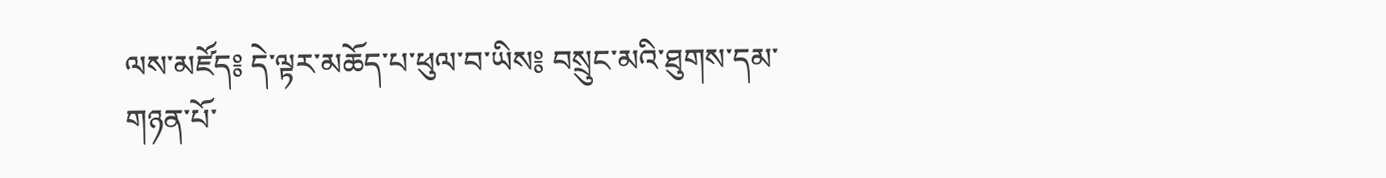ལས་མཛོད༔ དེ་ལྟར་མཆོད་པ་ཕུལ་བ་ཡིས༔ བསྲུང་མའི་ཐུགས་དམ་གཉན་པོ་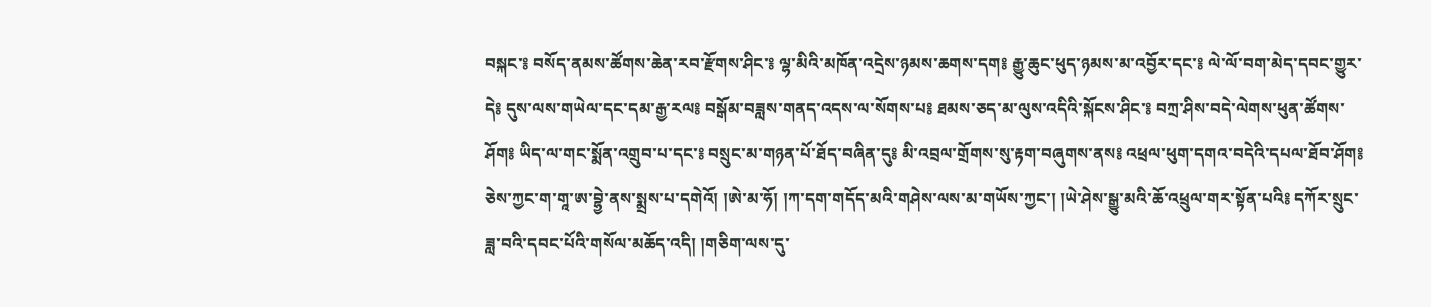བསྐང་༔ བསོད་ནམས་ཚོགས་ཆེན་རབ་རྫོགས་ཤིང་༔ ལྷ་མིའི་མཁོན་འདྲེས་ཉམས་ཆགས་དག༔ རྒྱུ་ཆུང་ཕུད་ཉམས་མ་འབྱོར་དང་༔ ལེ་ལོ་བག་མེད་དབང་གྱུར་དེ༔ དུས་ལས་གཡེལ་དང་དམ་རྒྱ་རལ༔ བསྒོམ་བཟླས་གནད་འདས་ལ་སོགས་པ༔ ཐམས་ཅད་མ་ལུས་འདིའི་སྐོངས་ཤིང་༔ བཀྲ་ཤིས་བདེ་ལེགས་ཕུན་ཚོགས་ཤོག༔ ཡིད་ལ་གང་སྨོན་འགྲུབ་པ་དང་༔ བསྲུང་མ་གཉན་པོ་ཐོད་བཞིན་དུ༔ མི་འབྲལ་གྲོགས་སུ་རྟག་བཞུགས་ནས༔ འཕྲལ་ཕུག་དགའ་བདེའི་དཔལ་ཐོབ་ཤོག༔ ཅེས་ཀྱང་ག་གཱ་ཨ་བྷྱེ་ནས་སྨྲས་པ་དགེའོ། །ཨེ་མ་ཧོ། །ཀ་དག་གདོད་མའི་གཤེས་ལས་མ་གཡོས་ཀྱང་། །ཡེ་ཤེས་སྒྱུ་མའི་ཆོ་འཕྲུལ་གར་སྟོན་པའི༔ དཀོར་སྲུང་ཟླ་བའི་དབང་པོའི་གསོལ་མཆོད་འདི། །གཅིག་ལས་དུ་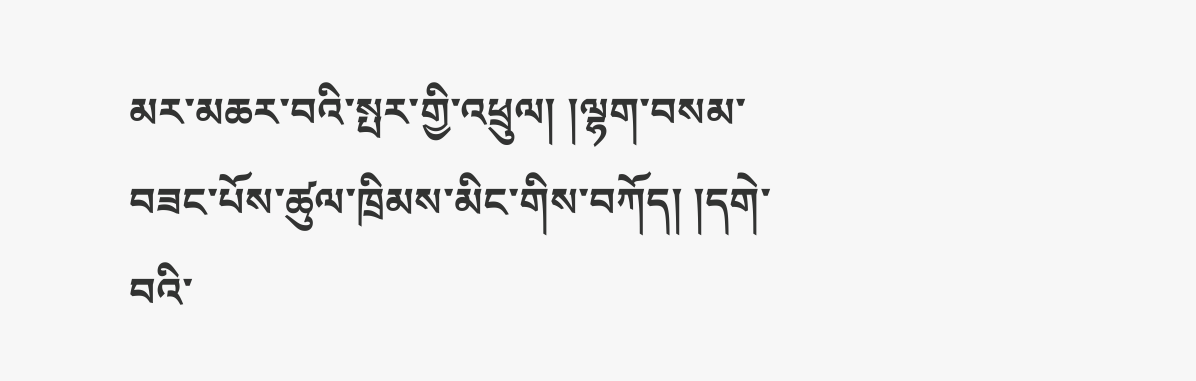མར་མཆར་བའི་སྤར་གྱི་འཕྲུལ། །ལྷག་བསམ་བཟང་པོས་ཚུལ་ཁྲིམས་མིང་གིས་བཀོད། །དགེ་བའི་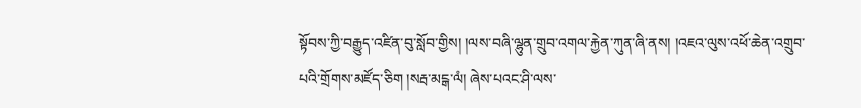སྟོབས་ཀྱི་བརྒྱུད་འཛིན་བུ་སློབ་གྱིས། །ལས་བཞི་ལྷུན་གྲུབ་འགལ་རྐྱེན་ཀུན་ཞི་ནས། །འཇའ་ལུས་འཕོ་ཆེན་འགྲུབ་པའི་གྲོགས་མཛོད་ཅིག །སརྦ་མངྒ་ལཾ། ཞེས་པའང་ཤི་ལས་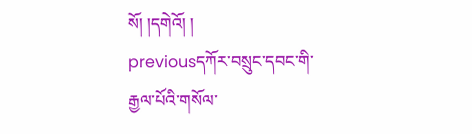སོ། །དགེའོ། །
previousདཀོར་བསྲུང་དབང་གི་རྒྱལ་པོའི་གསོལ་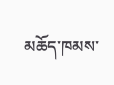མཆོད་ཁམས་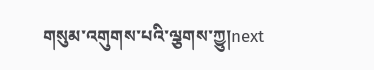གསུམ་འགུགས་པའི་ལྕགས་ཀྱུ།next